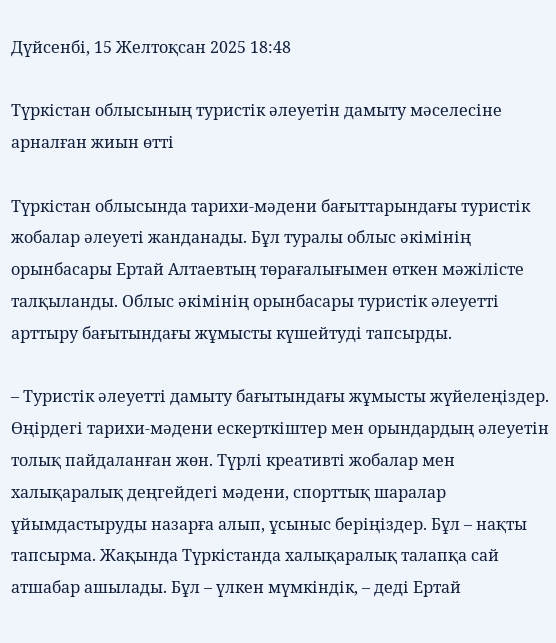Дүйсенбі, 15 Желтоқсан 2025 18:48

Түркістан облысының туристік әлеуетін дамыту мәселесіне арналған жиын өтті

Түркістан облысында тарихи-мәдени бағыттарындағы туристік жобалар әлеуеті жанданады. Бұл туралы облыс әкімінің орынбасары Ертай Алтаевтың төрағалығымен өткен мәжілісте талқыланды. Облыс әкімінің орынбасары туристік әлеуетті арттыру бағытындағы жұмысты күшейтуді тапсырды.

– Туристік әлеуетті дамыту бағытындағы жұмысты жүйелеңіздер. Өңірдегі тарихи-мәдени ескерткіштер мен орындардың әлеуетін толық пайдаланған жөн. Түрлі креативті жобалар мен халықаралық деңгейдегі мәдени, спорттық шаралар ұйымдастыруды назарға алып, ұсыныс беріңіздер. Бұл – нақты тапсырма. Жақында Түркістанда халықаралық талапқа сай атшабар ашылады. Бұл – үлкен мүмкіндік, – деді Ертай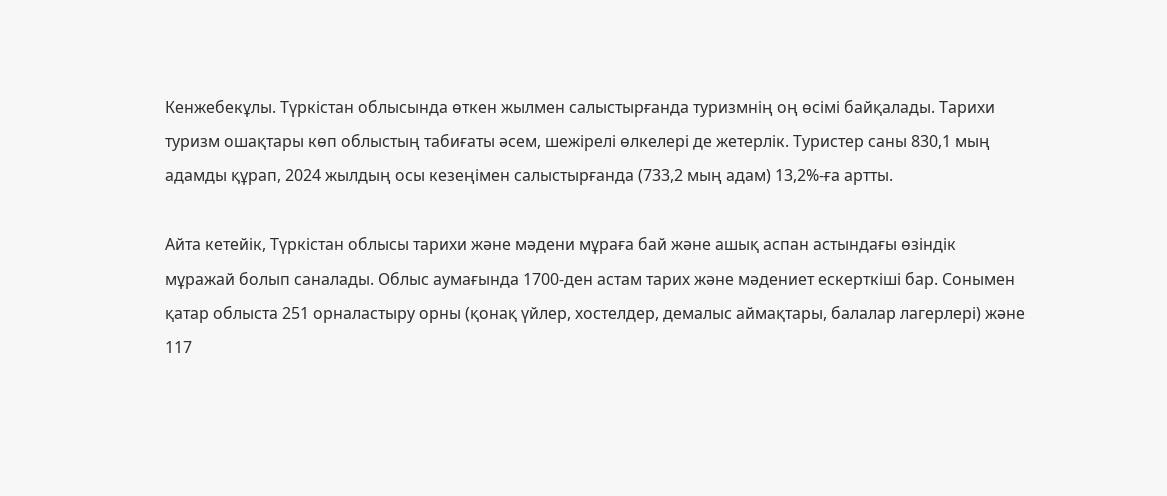Кенжебекұлы. Түркістан облысында өткен жылмен салыстырғанда туризмнің оң өсімі байқалады. Тарихи туризм ошақтары көп облыстың табиғаты әсем, шежірелі өлкелері де жетерлік. Туристер саны 830,1 мың адамды құрап, 2024 жылдың осы кезеңімен салыстырғанда (733,2 мың адам) 13,2%-ға артты.

Айта кетейік, Түркістан облысы тарихи және мәдени мұраға бай және ашық аспан астындағы өзіндік мұражай болып саналады. Облыс аумағында 1700-ден астам тарих және мәдениет ескерткіші бар. Сонымен қатар облыста 251 орналастыру орны (қонақ үйлер, хостелдер, демалыс аймақтары, балалар лагерлері) және 117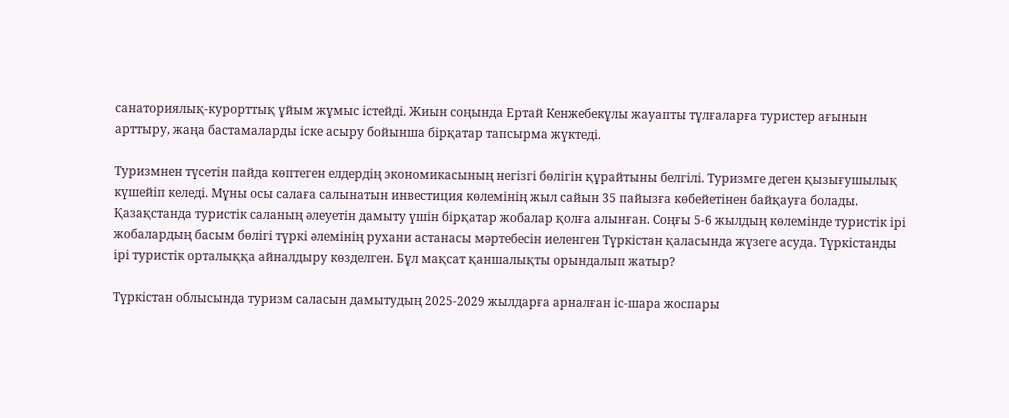санаториялық-курорттық ұйым жұмыс істейді. Жиын соңында Ертай Кенжебекұлы жауапты тұлғаларға туристер ағынын арттыру, жаңа бастамаларды іске асыру бойынша бірқатар тапсырма жүктеді.

Туризмнен түсетін пайда көптеген елдердің экономикасының негізгі бөлігін құрайтыны белгілі. Туризмге деген қызығушылық күшейіп келеді. Мұны осы салаға салынатын инвестиция көлемінің жыл сайын 35 пайызға көбейетінен байқауға болады. Қазақстанда туристік саланың әлеуетін дамыту үшін бірқатар жобалар қолға алынған. Соңғы 5-6 жылдың көлемінде туристік ірі жобалардың басым бөлігі түркі әлемінің рухани астанасы мәртебесін иеленген Түркістан қаласында жүзеге асуда. Түркістанды ірі туристік орталыққа айналдыру көзделген. Бұл мақсат қаншалықты орындалып жатыр?

Түркістан облысында туризм саласын дамытудың 2025-2029 жылдарға арналған іс-шара жоспары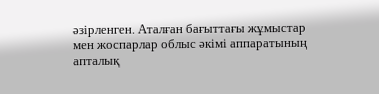әзірленген. Аталған бағыттағы жұмыстар мен жоспарлар облыс әкімі аппаратының апталық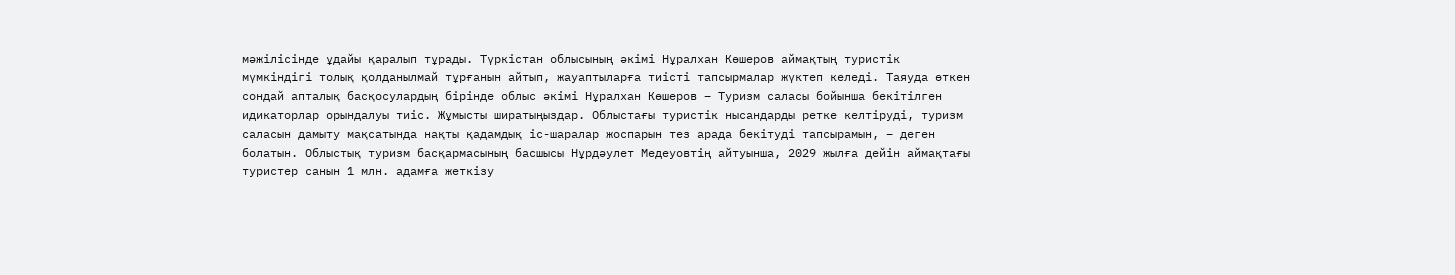мәжілісінде ұдайы қаралып тұрады. Түркістан облысының әкімі Нұралхан Көшеров аймақтың туристік мүмкіндігі толық қолданылмай тұрғанын айтып, жауаптыларға тиісті тапсырмалар жүктеп келеді. Таяуда өткен сондай апталық басқосулардың бірінде облыс әкімі Нұралхан Көшеров – Туризм саласы бойынша бекітілген идикаторлар орындалуы тиіс. Жұмысты ширатыңыздар. Облыстағы туристік нысандарды ретке келтіруді, туризм саласын дамыту мақсатында нақты қадамдық іс-шаралар жоспарын тез арада бекітуді тапсырамын, – деген болатын. Облыстық туризм басқармасының басшысы Нұрдәулет Медеуовтің айтуынша, 2029 жылға дейін аймақтағы туристер санын 1 млн. адамға жеткізу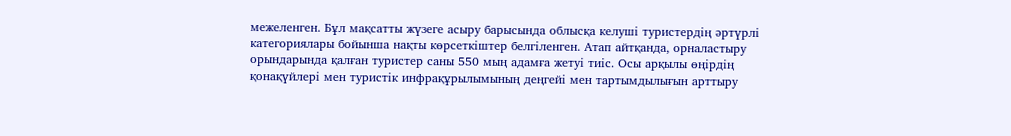межеленген. Бұл мақсатты жүзеге асыру барысында облысқа келуші туристердің әртүрлі категориялары бойынша нақты көрсеткіштер белгіленген. Атап айтқанда, орналастыру орындарында қалған туристер саны 550 мың адамға жетуі тиіс. Осы арқылы өңірдің қонақүйлері мен туристік инфрақұрылымының деңгейі мен тартымдылығын арттыру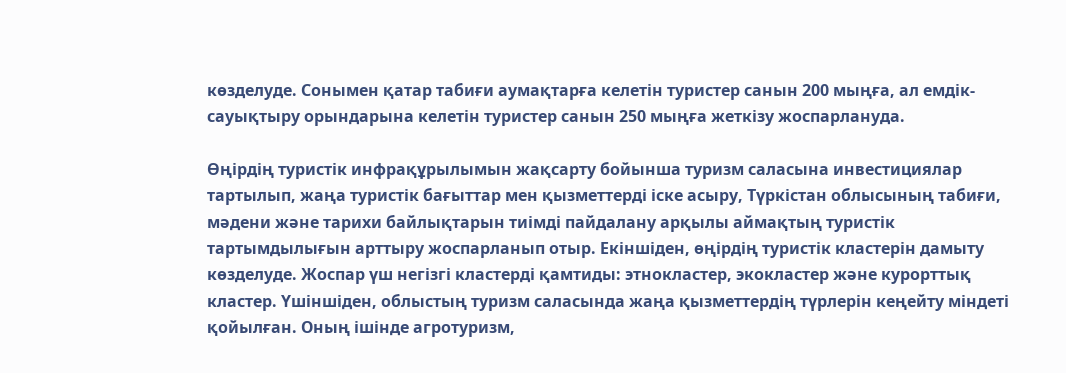көзделуде. Сонымен қатар табиғи аумақтарға келетін туристер санын 200 мыңға, ал емдік-сауықтыру орындарына келетін туристер санын 250 мыңға жеткізу жоспарлануда.

Өңірдің туристік инфрақұрылымын жақсарту бойынша туризм саласына инвестициялар тартылып, жаңа туристік бағыттар мен қызметтерді іске асыру, Түркістан облысының табиғи, мәдени және тарихи байлықтарын тиімді пайдалану арқылы аймақтың туристік тартымдылығын арттыру жоспарланып отыр. Екіншіден, өңірдің туристік кластерін дамыту көзделуде. Жоспар үш негізгі кластерді қамтиды: этнокластер, экокластер және курорттық кластер. Үшіншіден, облыстың туризм саласында жаңа қызметтердің түрлерін кеңейту міндеті қойылған. Оның ішінде агротуризм,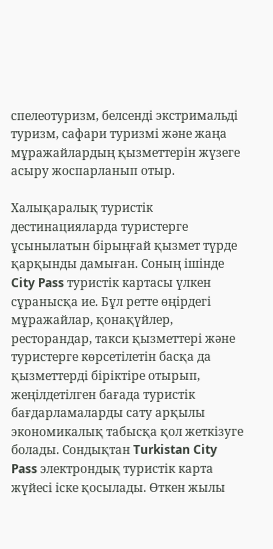спелеотуризм, белсенді экстримальді туризм, сафари туризмі және жаңа мұражайлардың қызметтерін жүзеге асыру жоспарланып отыр.

Халықаралық туристік дестинацияларда туристерге ұсынылатын бірыңғай қызмет түрде қарқынды дамыған. Соның ішінде City Pass туристік картасы үлкен сұранысқа ие. Бұл ретте өңірдегі мұражайлар, қонақүйлер, ресторандар, такси қызметтері және туристерге көрсетілетін басқа да қызметтерді біріктіре отырып, жеңілдетілген бағада туристік бағдарламаларды сату арқылы экономикалық табысқа қол жеткізуге болады. Сондықтан Turkistan City Pass электрондық туристік карта жүйесі іске қосылады. Өткен жылы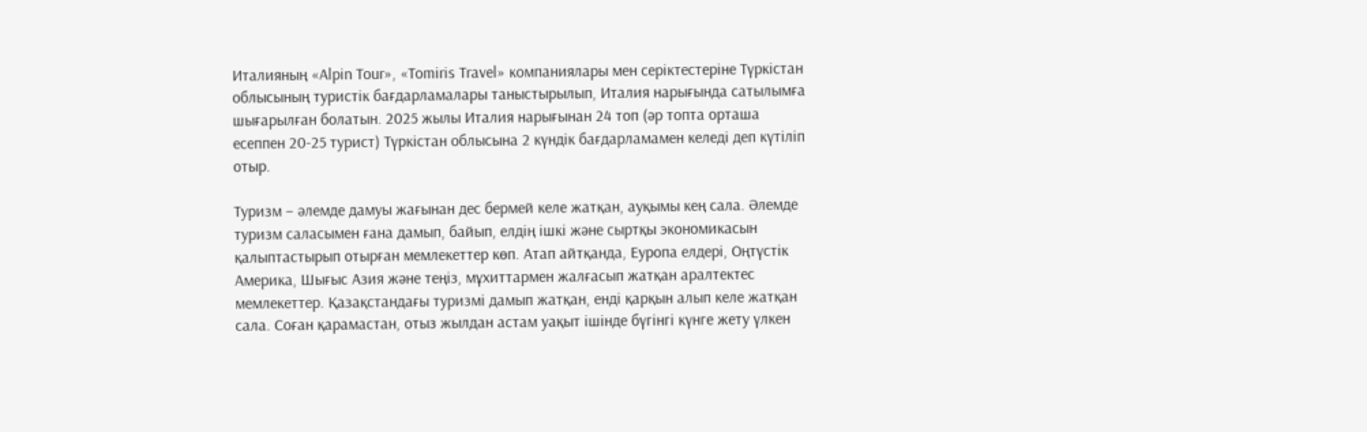Италияның «Alpin Tour», «Tomiris Travel» компаниялары мен серіктестеріне Түркістан облысының туристік бағдарламалары таныстырылып, Италия нарығында сатылымға шығарылған болатын. 2025 жылы Италия нарығынан 24 топ (әр топта орташа есеппен 20-25 турист) Түркістан облысына 2 күндік бағдарламамен келеді деп күтіліп отыр.

Туризм – әлемде дамуы жағынан дес бермей келе жатқан, ауқымы кең сала. Әлемде туризм саласымен ғана дамып, байып, елдің ішкі және сыртқы экономикасын қалыптастырып отырған мемлекеттер көп. Атап айтқанда, Еуропа елдері, Оңтүстік Америка, Шығыс Азия және теңіз, мұхиттармен жалғасып жатқан аралтектес мемлекеттер. Қазақстандағы туризмі дамып жатқан, енді қарқын алып келе жатқан сала. Соған қарамастан, отыз жылдан астам уақыт ішінде бүгінгі күнге жету үлкен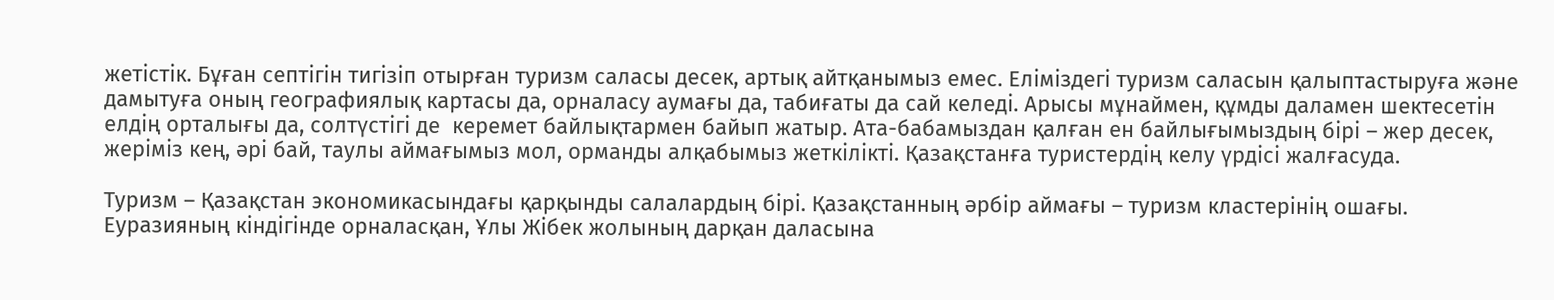жетістік. Бұған септігін тигізіп отырған туризм саласы десек, артық айтқанымыз емес. Еліміздегі туризм саласын қалыптастыруға және дамытуға оның географиялық картасы да, орналасу аумағы да, табиғаты да сай келеді. Арысы мұнаймен, құмды даламен шектесетін елдің орталығы да, солтүстігі де  керемет байлықтармен байып жатыр. Ата-бабамыздан қалған ен байлығымыздың бірі – жер десек, жеріміз кең, әрі бай, таулы аймағымыз мол, орманды алқабымыз жеткілікті. Қазақстанға туристердің келу үрдісі жалғасуда.

Туризм – Қазақстан экономикасындағы қарқынды салалардың бірі. Қазақстанның әрбір аймағы – туризм кластерінің ошағы. Еуразияның кіндігінде орналасқан, Ұлы Жібек жолының дарқан даласына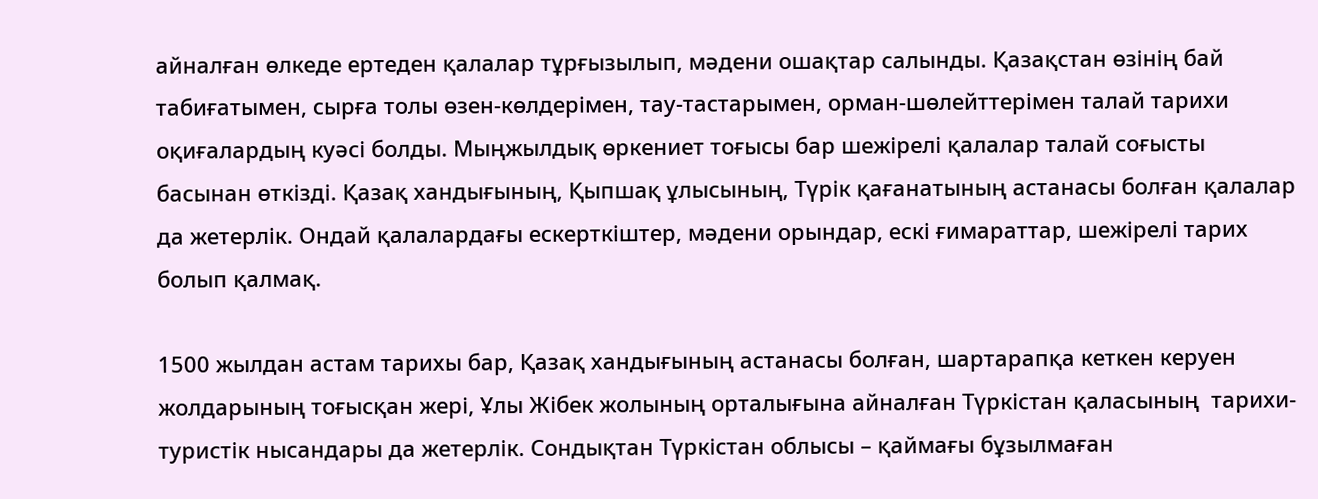айналған өлкеде ертеден қалалар тұрғызылып, мәдени ошақтар салынды. Қазақстан өзінің бай табиғатымен, сырға толы өзен-көлдерімен, тау-тастарымен, орман-шөлейттерімен талай тарихи оқиғалардың куәсі болды. Мыңжылдық өркениет тоғысы бар шежірелі қалалар талай соғысты басынан өткізді. Қазақ хандығының, Қыпшақ ұлысының, Түрік қағанатының астанасы болған қалалар да жетерлік. Ондай қалалардағы ескерткіштер, мәдени орындар, ескі ғимараттар, шежірелі тарих болып қалмақ.

1500 жылдан астам тарихы бар, Қазақ хандығының астанасы болған, шартарапқа кеткен керуен жолдарының тоғысқан жері, Ұлы Жібек жолының орталығына айналған Түркістан қаласының  тарихи-туристік нысандары да жетерлік. Сондықтан Түркістан облысы – қаймағы бұзылмаған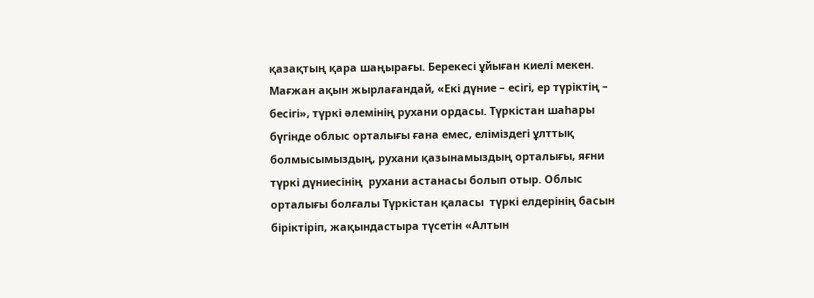қазақтың қара шаңырағы. Берекесі ұйыған киелі мекен. Мағжан ақын жырлағандай, «Екі дүние – есігі, ер түріктің – бесігі», түркі әлемінің рухани ордасы. Түркістан шаһары бүгінде облыс орталығы ғана емес, еліміздегі ұлттық болмысымыздың, рухани қазынамыздың орталығы, яғни түркі дүниесінің  рухани астанасы болып отыр. Облыс орталығы болғалы Түркістан қаласы  түркі елдерінің басын біріктіріп, жақындастыра түсетін «Алтын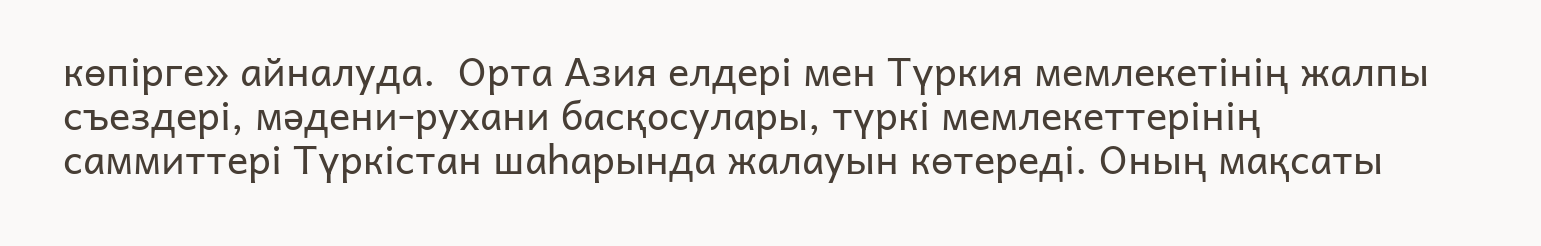көпірге» айналуда.  Орта Азия елдері мен Түркия мемлекетінің жалпы съездері, мәдени-рухани басқосулары, түркі мемлекеттерінің саммиттері Түркістан шаһарында жалауын көтереді. Оның мақсаты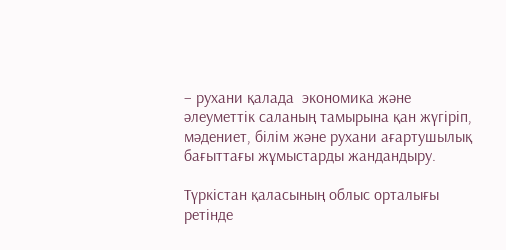– рухани қалада  экономика және әлеуметтік саланың тамырына қан жүгіріп, мәдениет, білім және рухани ағартушылық бағыттағы жұмыстарды жандандыру.

Түркістан қаласының облыс орталығы ретінде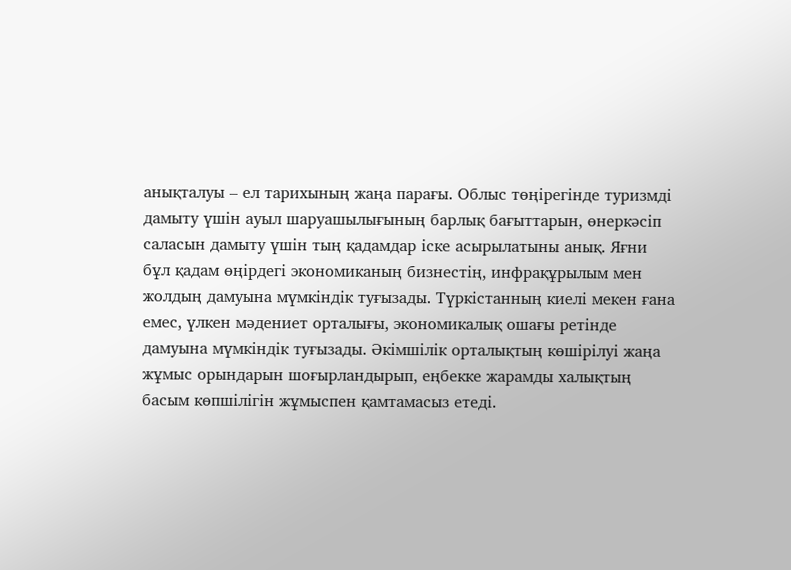анықталуы – ел тарихының жаңа парағы. Облыс төңірегінде туризмді дамыту үшін ауыл шаруашылығының барлық бағыттарын, өнеркәсіп саласын дамыту үшін тың қадамдар іске асырылатыны анық. Яғни бұл қадам өңірдегі экономиканың бизнестің, инфрақұрылым мен жолдың дамуына мүмкіндік туғызады. Түркістанның киелі мекен ғана емес, үлкен мәдениет орталығы, экономикалық ошағы ретінде дамуына мүмкіндік туғызады. Әкімшілік орталықтың көшірілуі жаңа жұмыс орындарын шоғырландырып, еңбекке жарамды халықтың басым көпшілігін жұмыспен қамтамасыз етеді.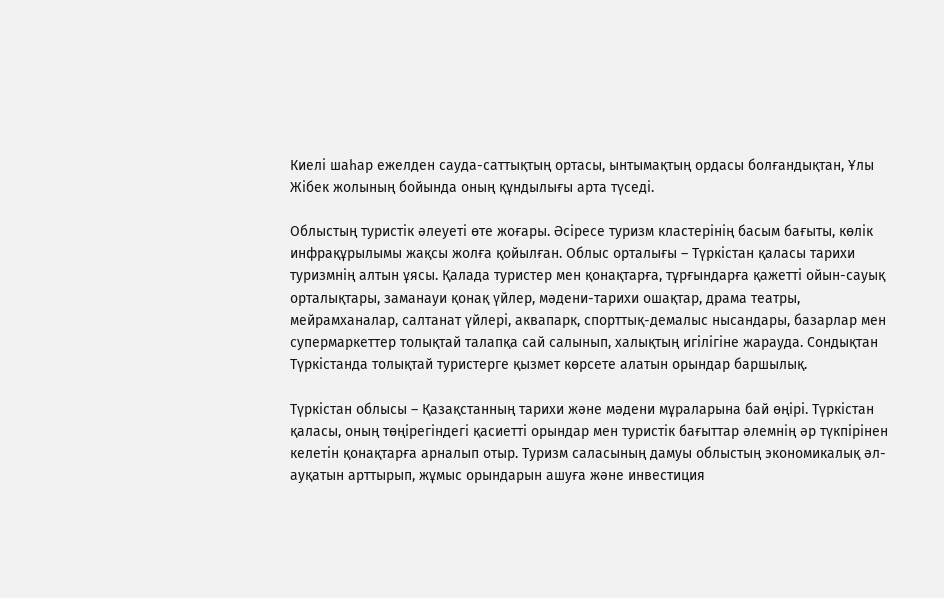Киелі шаһар ежелден сауда-саттықтың ортасы, ынтымақтың ордасы болғандықтан, Ұлы Жібек жолының бойында оның құндылығы арта түседі.

Облыстың туристік әлеуеті өте жоғары. Әсіресе туризм кластерінің басым бағыты, көлік инфрақұрылымы жақсы жолға қойылған. Облыс орталығы – Түркістан қаласы тарихи туризмнің алтын ұясы. Қалада туристер мен қонақтарға, тұрғындарға қажетті ойын-сауық орталықтары, заманауи қонақ үйлер, мәдени-тарихи ошақтар, драма театры, мейрамханалар, салтанат үйлері, аквапарк, спорттық-демалыс нысандары, базарлар мен супермаркеттер толықтай талапқа сай салынып, халықтың игілігіне жарауда. Сондықтан Түркістанда толықтай туристерге қызмет көрсете алатын орындар баршылық.

Түркістан облысы – Қазақстанның тарихи және мәдени мұраларына бай өңірі. Түркістан қаласы, оның төңірегіндегі қасиетті орындар мен туристік бағыттар әлемнің әр түкпірінен келетін қонақтарға арналып отыр. Туризм саласының дамуы облыстың экономикалық әл-ауқатын арттырып, жұмыс орындарын ашуға және инвестиция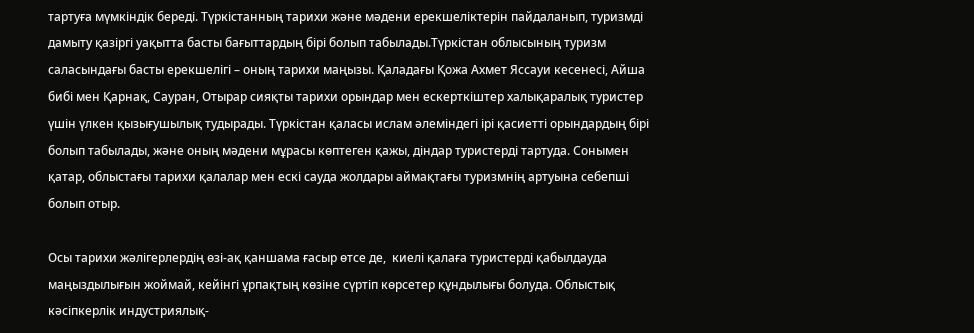тартуға мүмкіндік береді. Түркістанның тарихи және мәдени ерекшеліктерін пайдаланып, туризмді дамыту қазіргі уақытта басты бағыттардың бірі болып табылады.Түркістан облысының туризм саласындағы басты ерекшелігі – оның тарихи маңызы. Қаладағы Қожа Ахмет Яссауи кесенесі, Айша бибі мен Қарнақ, Сауран, Отырар сияқты тарихи орындар мен ескерткіштер халықаралық туристер үшін үлкен қызығушылық тудырады. Түркістан қаласы ислам әлеміндегі ірі қасиетті орындардың бірі болып табылады, және оның мәдени мұрасы көптеген қажы, діндар туристерді тартуда. Сонымен қатар, облыстағы тарихи қалалар мен ескі сауда жолдары аймақтағы туризмнің артуына себепші болып отыр.

Осы тарихи жәлігерлердің өзі-ақ қаншама ғасыр өтсе де,  киелі қалаға туристерді қабылдауда маңыздылығын жоймай, кейінгі ұрпақтың көзіне сүртіп көрсетер құндылығы болуда. Облыстық кәсіпкерлік индустриялық-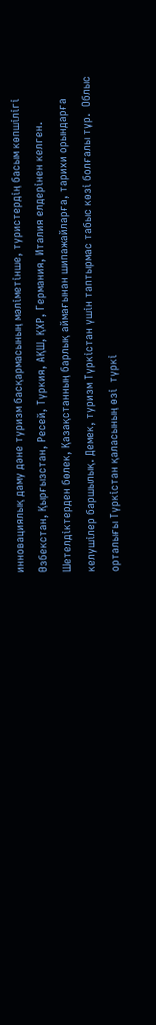инновациялық даму дәне туризм басқармасының мәліметінше, туристердің басым көпшілігі Өзбекстан, Қырғызстан, Ресей, Түркия, АҚШ, ҚХР, Германия, Италия елдерінен келген. Шетелдіктерден бөлек, Қазақстанның барлық аймағынан шипажайларға, тарихи орындарға келушілер баршылық. Демек, туризм Түркістан үшін таптырмас табыс көзі болғалы тұр.  Облыс орталығы Түркістан қаласының өзі  түркі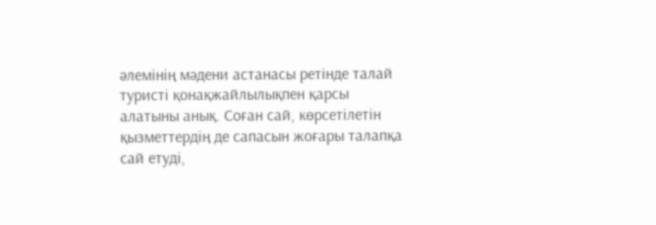әлемінің мәдени астанасы ретінде талай туристі қонақжайлылықпен қарсы алатыны анық. Соған сай, көрсетілетін қызметтердің де сапасын жоғары талапқа сай етуді,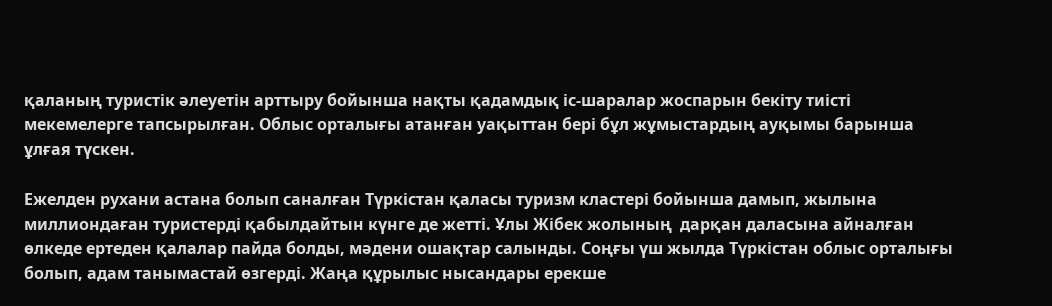қаланың туристік әлеуетін арттыру бойынша нақты қадамдық іс-шаралар жоспарын бекіту тиісті мекемелерге тапсырылған. Облыс орталығы атанған уақыттан бері бұл жұмыстардың ауқымы барынша ұлғая түскен.

Ежелден рухани астана болып саналған Түркістан қаласы туризм кластері бойынша дамып, жылына миллиондаған туристерді қабылдайтын күнге де жетті. Ұлы Жібек жолының  дарқан даласына айналған өлкеде ертеден қалалар пайда болды, мәдени ошақтар салынды. Соңғы үш жылда Түркістан облыс орталығы болып, адам танымастай өзгерді. Жаңа құрылыс нысандары ерекше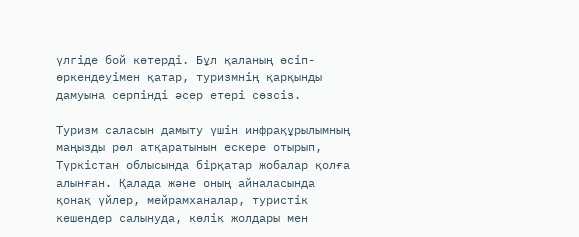үлгіде бой көтерді. Бұл қаланың өсіп-өркендеуімен қатар, туризмнің қарқынды дамуына серпінді әсер етері сөзсіз.

Туризм саласын дамыту үшін инфрақұрылымның маңызды рөл атқаратынын ескере отырып, Түркістан облысында бірқатар жобалар қолға алынған. Қалада және оның айналасында қонақ үйлер, мейрамханалар, туристік кешендер салынуда, көлік жолдары мен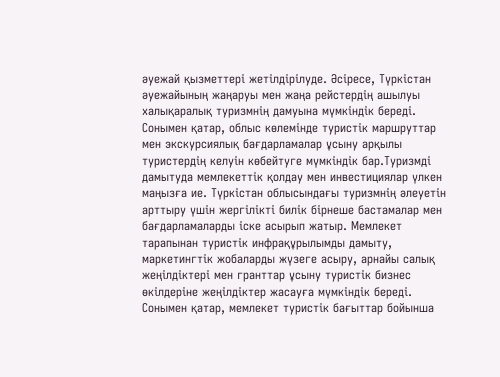әуежай қызметтері жетілдірілуде. Әсіресе, Түркістан әуежайының жаңаруы мен жаңа рейстердің ашылуы халықаралық туризмнің дамуына мүмкіндік береді. Сонымен қатар, облыс көлемінде туристік маршруттар мен экскурсиялық бағдарламалар ұсыну арқылы туристердің келуін көбейтуге мүмкіндік бар.Туризмді дамытуда мемлекеттік қолдау мен инвестициялар үлкен маңызға ие. Түркістан облысындағы туризмнің әлеуетін арттыру үшін жергілікті билік бірнеше бастамалар мен бағдарламаларды іске асырып жатыр. Мемлекет тарапынан туристік инфрақұрылымды дамыту, маркетингтік жобаларды жүзеге асыру, арнайы салық жеңілдіктері мен гранттар ұсыну туристік бизнес өкілдеріне жеңілдіктер жасауға мүмкіндік береді. Сонымен қатар, мемлекет туристік бағыттар бойынша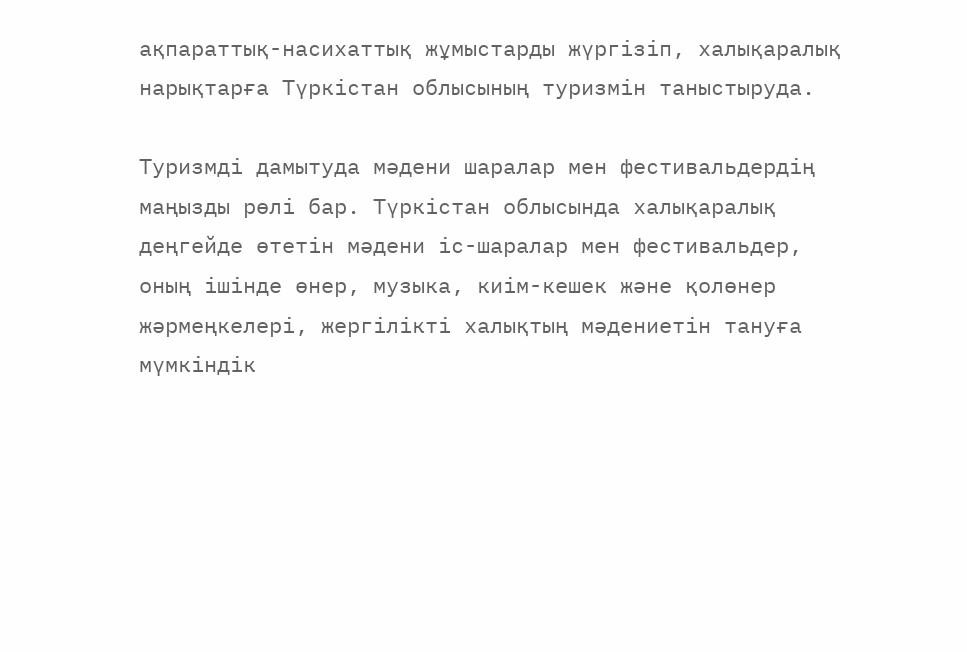ақпараттық-насихаттық жұмыстарды жүргізіп, халықаралық нарықтарға Түркістан облысының туризмін таныстыруда.

Туризмді дамытуда мәдени шаралар мен фестивальдердің маңызды рөлі бар. Түркістан облысында халықаралық деңгейде өтетін мәдени іс-шаралар мен фестивальдер, оның ішінде өнер, музыка, киім-кешек және қолөнер жәрмеңкелері, жергілікті халықтың мәдениетін тануға мүмкіндік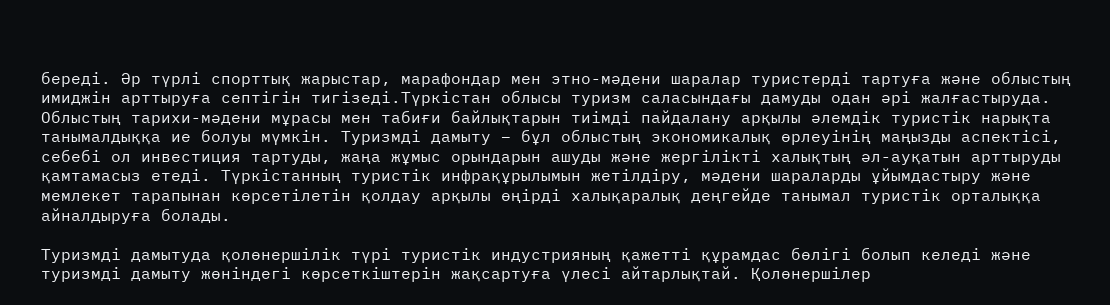береді. Әр түрлі спорттық жарыстар, марафондар мен этно-мәдени шаралар туристерді тартуға және облыстың имиджін арттыруға септігін тигізеді.Түркістан облысы туризм саласындағы дамуды одан әрі жалғастыруда. Облыстың тарихи-мәдени мұрасы мен табиғи байлықтарын тиімді пайдалану арқылы әлемдік туристік нарықта танымалдыққа ие болуы мүмкін. Туризмді дамыту – бұл облыстың экономикалық өрлеуінің маңызды аспектісі, себебі ол инвестиция тартуды, жаңа жұмыс орындарын ашуды және жергілікті халықтың әл-ауқатын арттыруды қамтамасыз етеді. Түркістанның туристік инфрақұрылымын жетілдіру, мәдени шараларды ұйымдастыру және мемлекет тарапынан көрсетілетін қолдау арқылы өңірді халықаралық деңгейде танымал туристік орталыққа айналдыруға болады.

Туризмді дамытуда қолөнершілік түрі туристік индустрияның қажетті құрамдас бөлігі болып келеді және туризмді дамыту жөніндегі көрсеткіштерін жақсартуға үлесі айтарлықтай. Қолөнершілер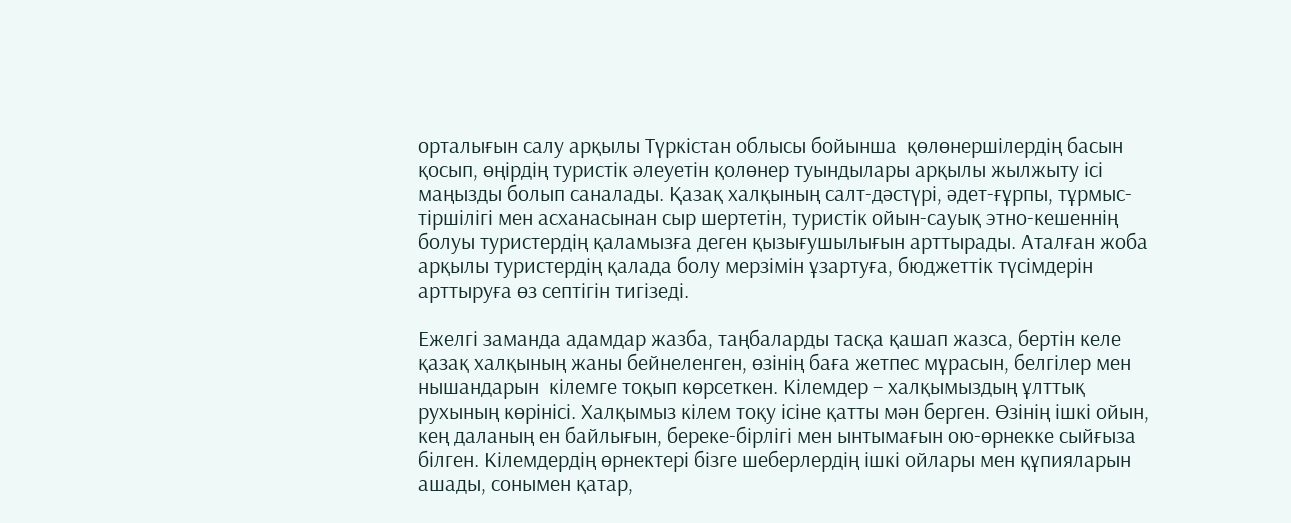орталығын салу арқылы Түркістан облысы бойынша  қөлөнершілердің басын қосып, өңірдің туристік әлеуетін қолөнер туындылары арқылы жылжыту ісі маңызды болып саналады. Қазақ халқының салт-дәстүрі, әдет-ғұрпы, тұрмыс-тіршілігі мен асханасынан сыр шертетін, туристік ойын-сауық этно-кешеннің болуы туристердің қаламызға деген қызығушылығын арттырады. Аталған жоба арқылы туристердің қалада болу мерзімін ұзартуға, бюджеттік түсімдерін арттыруға өз септігін тигізеді.

Ежелгі заманда адамдар жазба, таңбаларды тасқа қашап жазса, бертін келе қазақ халқының жаны бейнеленген, өзінің баға жетпес мұрасын, белгілер мен нышандарын  кілемге тоқып көрсеткен. Кілемдер – халқымыздың ұлттық рухының көрінісі. Халқымыз кілем тоқу ісіне қатты мән берген. Өзінің ішкі ойын, кең даланың ен байлығын, береке-бірлігі мен ынтымағын ою-өрнекке сыйғыза білген. Кілемдердің өрнектері бізге шеберлердің ішкі ойлары мен құпияларын ашады, сонымен қатар,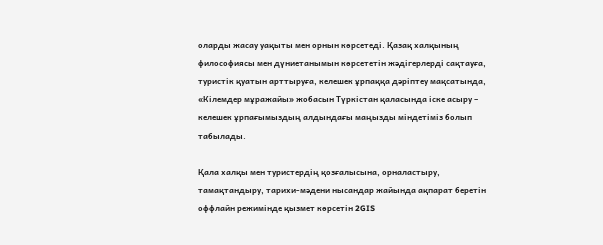оларды жасау уақыты мен орнын көрсетеді. Қазақ халқының философиясы мен дүниетанымын көрсететін жәдігерлерді сақтауға, туристік қуатын арттыруға, келешек ұрпаққа дәріптеу мақсатында, «Кілемдер мұражайы» жобасын Түркістан қаласында іске асыру – келешек ұрпағымыздың алдындағы маңызды міндетіміз болып табылады.

Қала халқы мен туристердің қозғалысына, орналастыру, тамақтандыру, тарихи-мәдени нысандар жайында ақпарат беретін оффлайн режимінде қызмет көрсетін 2GIS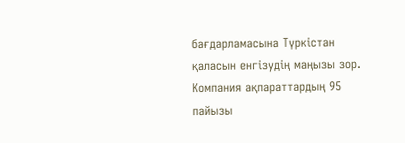бағдарламасына Түркістан қаласын енгізудің маңызы зор. Компания ақпараттардың 95 пайызы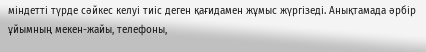міндетті түрде сәйкес келуі тиіс деген қағидамен жұмыс жүргізеді. Анықтамада әрбір ұйымның мекен-жайы, телефоны,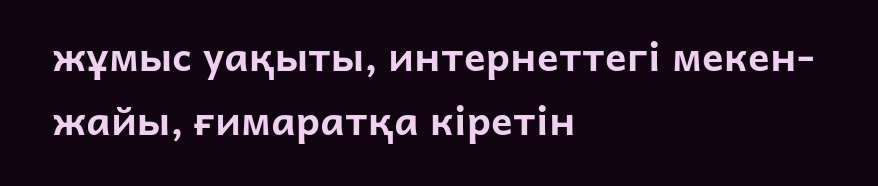жұмыс уақыты, интернеттегі мекен-жайы, ғимаратқа кіретін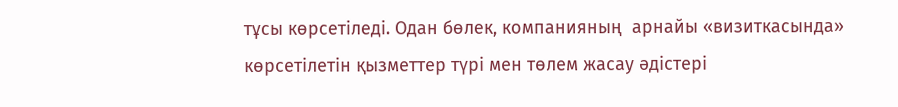тұсы көрсетіледі. Одан бөлек, компанияның  арнайы «визиткасында» көрсетілетін қызметтер түрі мен төлем жасау әдістері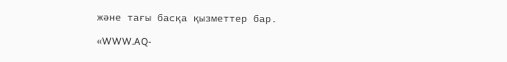және тағы басқа қызметтер бар.

«WWW.AQ-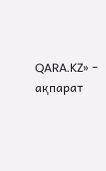QARA.KZ» - ақпарат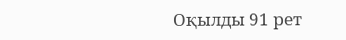Оқылды 91 рет